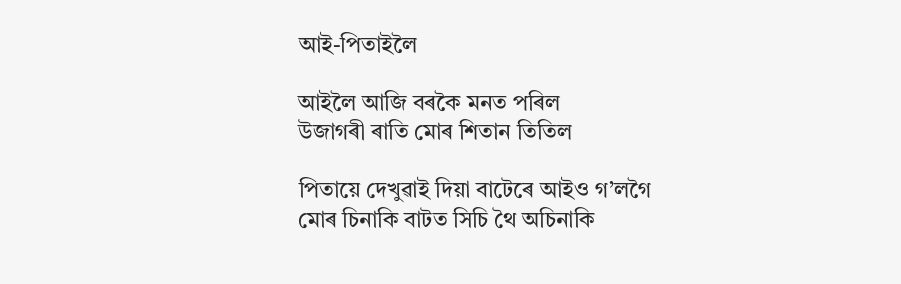আই-পিতাইলৈ

আইলৈ আজি বৰকৈ মনত পৰিল
উজাগৰী ৰাতি মোৰ শিতান তিতিল

পিতায়ে দেখুৱাই দিয়া বাটেৰে আইও গ’লগৈ
মোৰ চিনাকি বাটত সিচি থৈ অচিনাকি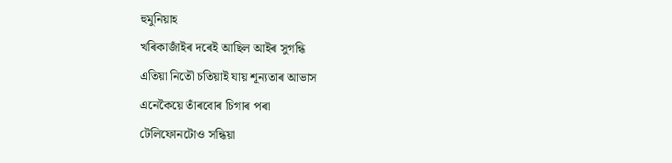হুমুনিয়াহ
খৰিকাজাঁইৰ দৰেই আছিল আইৰ সুগন্ধি
এতিয়া নিতৌ চতিয়াই যায় শূন্যতাৰ আভাস
এনেকৈয়ে তাঁৰবোৰ চিগাৰ পৰা
টেলিফোনটোও সন্ধিয়া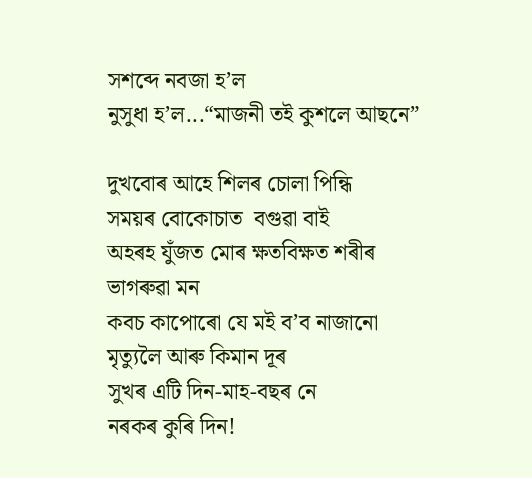সশব্দে নবজা হ’ল
নুসুধা হ’ল...“মাজনী তই কুশলে আছনে”

দুখবোৰ আহে শিলৰ চোলা পিন্ধি
সময়ৰ বোকোচাত  বগুৱা বাই
অহৰহ যুঁজত মোৰ ক্ষতবিক্ষত শৰীৰ
ভাগৰুৱা মন
কবচ কাপোৰো যে মই ব’ব নাজানো
মৃত্যুলৈ আৰু কিমান দূৰ
সুখৰ এটি দিন-মাহ-বছৰ নে
নৰকৰ কুৰি দিন!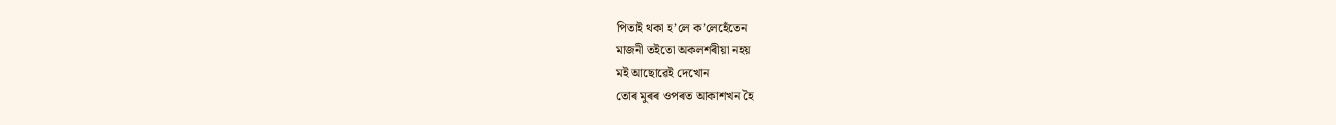পিতাই থকা হ’লে ক’লেহেঁতেন
মাজনী তইতো অকলশৰীয়া নহয়
মই আছোৱেই দেখোন
তোৰ মুৰৰ ওপৰত আকাশখন হৈ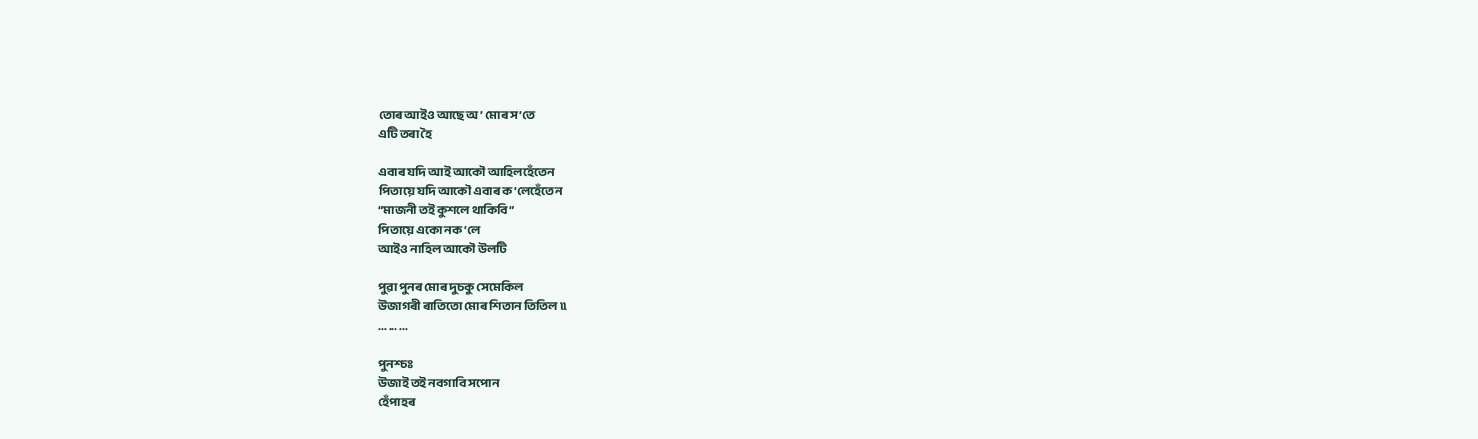তোৰ আইও আছে অ’ মোৰ স’তে
এটি তৰা হৈ

এবাৰ যদি আই আকৌ আহিলহেঁতেন
পিতায়ে যদি আকৌ এবাৰ ক’লেহেঁতেন
“মাজনী তই কুশলে থাকিবি”
পিতায়ে একো নক’লে
আইও নাহিল আকৌ উলটি

পুৱা পুনৰ মোৰ দুচকু সেমেকিল
উজাগৰী ৰাতিতো মোৰ শিতান তিতিল ৷৷
... ... ...

পুনশ্চঃ
উজাই তই নবগাবি সপোন
হেঁপাহৰ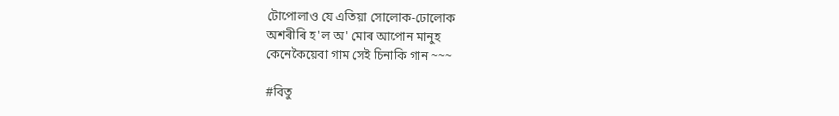টোপোলাও যে এতিয়া সোলোক-ঢোলোক
অশৰীৰি হ'ল অ' মোৰ আপোন মানুহ
কেনেকৈয়েবা গাম সেই চিনাকি গান ~~~

#বিতু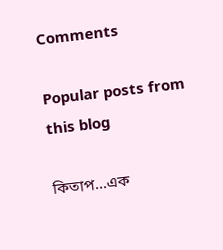Comments

Popular posts from this blog

কিতাপ...এক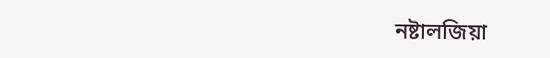নষ্টালজিয়া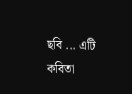ছবি ... এটি কবিতা